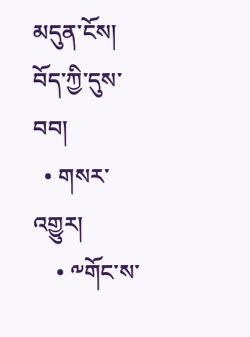མདུན་ངོས།
བོད་ཀྱི་དུས་བབ།
  • གསར་འགྱུར།
    • ༸གོང་ས་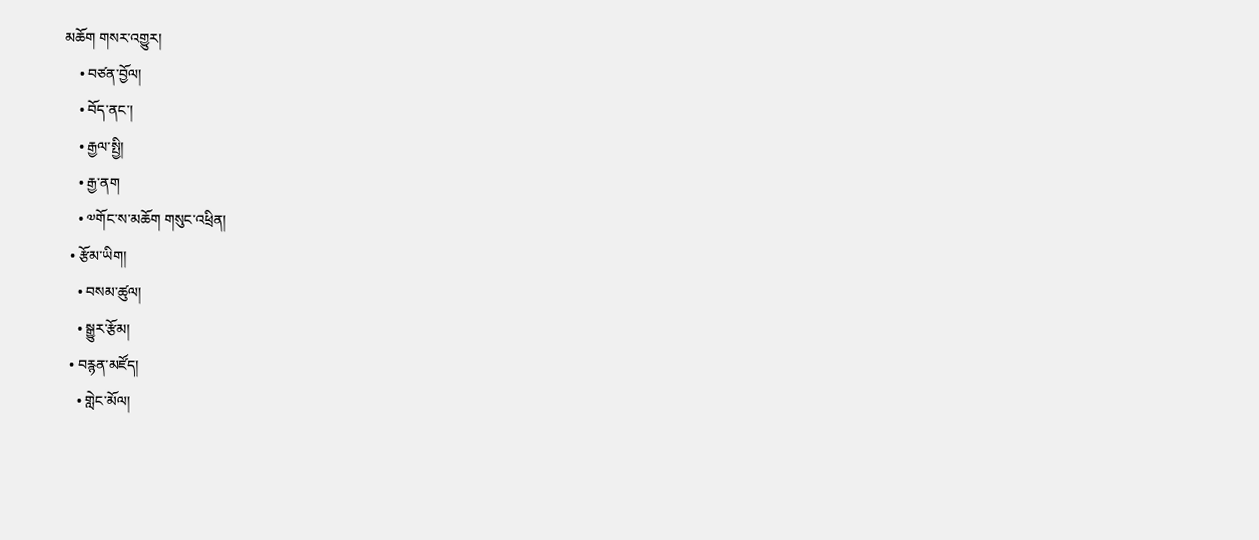མཆོག གསར་འགྱུར།
    • བཙན་བྱོལ།
    • བོད་ནང་།
    • རྒྱལ་སྤྱི།
    • རྒྱ་ནག
    • ༧གོང་ས་མཆོག གསུང་འཕྲིན།
  • རྩོམ་ཡིག།
    • བསམ་ཚུལ།
    • སྒྱུར་རྩོམ།
  • བརྙན་མཛོད།
    • གླེང་མོལ།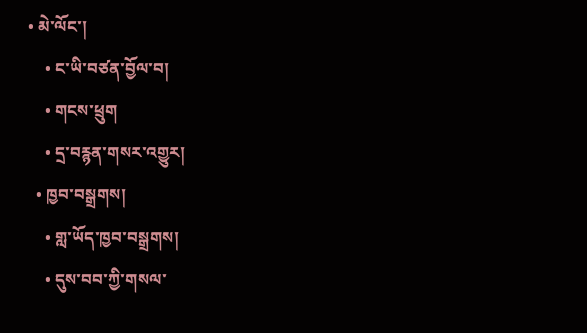• མེ་ལོང་།
    • ང་ཡི་བཙན་བྱོལ་བ།
    • གངས་ཕྲུག
    • དྲ་བརྙན་གསར་འགྱུར།
  • ཁྱབ་བསྒྲགས།
    • གླ་ཡོད་ཁྱབ་བསྒྲགས།
    • དུས་བབ་ཀྱི་གསལ་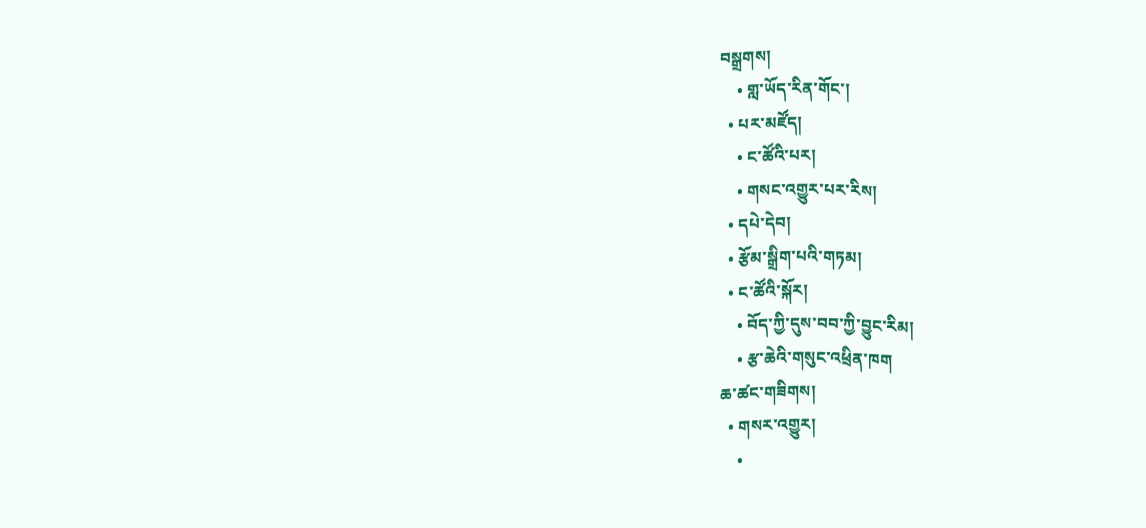བསྒྲགས།
    • གླ་ཡོད་རིན་གོང་།
  • པར་མཛོད།
    • ང་ཚོའི་པར།
    • གསང་འགྱུར་པར་རིས།
  • དཔེ་དེབ།
  • རྩོམ་སྒྲིག་པའི་གཏམ།
  • ང་ཚོའི་སྐོར།
    • བོད་ཀྱི་དུས་བབ་ཀྱི་བྱུང་རིམ།
    • རྩ་ཆེའི་གསུང་འཕྲིན་ཁག
ཆ་ཚང་གཟིགས།
  • གསར་འགྱུར།
    •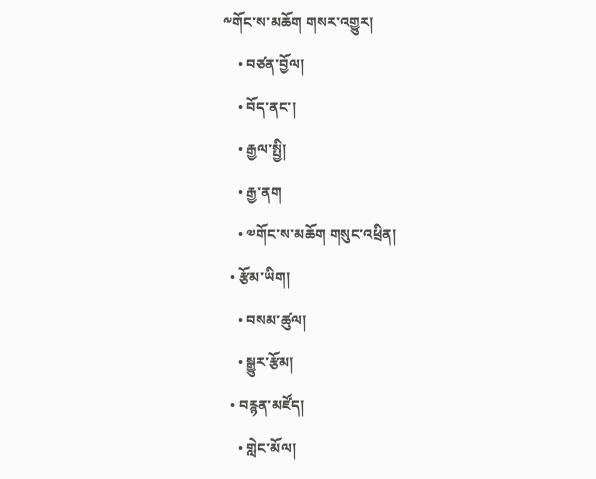༸གོང་ས་མཆོག གསར་འགྱུར།
    • བཙན་བྱོལ།
    • བོད་ནང་།
    • རྒྱལ་སྤྱི།
    • རྒྱ་ནག
    • ༧གོང་ས་མཆོག གསུང་འཕྲིན།
  • རྩོམ་ཡིག།
    • བསམ་ཚུལ།
    • སྒྱུར་རྩོམ།
  • བརྙན་མཛོད།
    • གླེང་མོལ།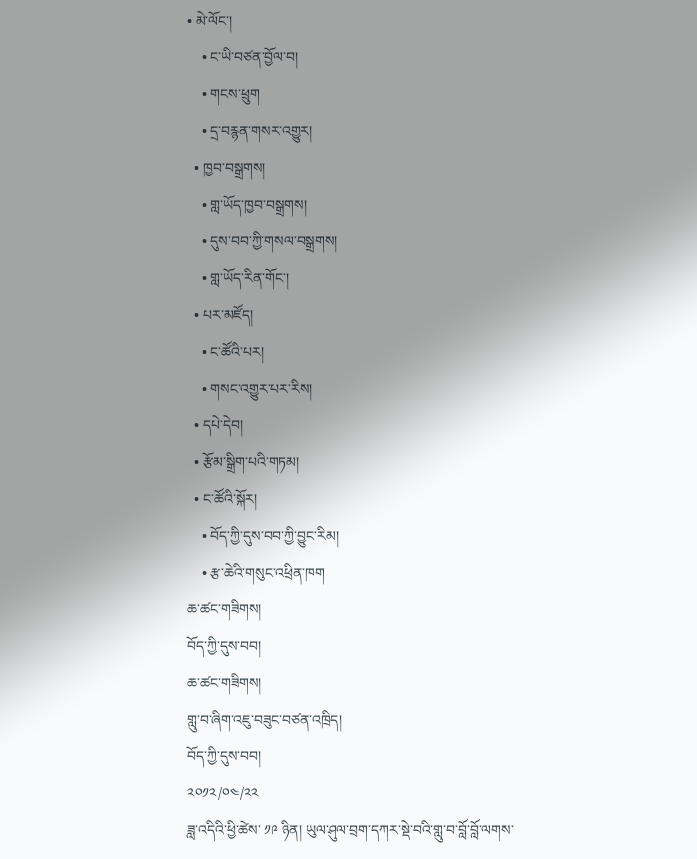• མེ་ལོང་།
    • ང་ཡི་བཙན་བྱོལ་བ།
    • གངས་ཕྲུག
    • དྲ་བརྙན་གསར་འགྱུར།
  • ཁྱབ་བསྒྲགས།
    • གླ་ཡོད་ཁྱབ་བསྒྲགས།
    • དུས་བབ་ཀྱི་གསལ་བསྒྲགས།
    • གླ་ཡོད་རིན་གོང་།
  • པར་མཛོད།
    • ང་ཚོའི་པར།
    • གསང་འགྱུར་པར་རིས།
  • དཔེ་དེབ།
  • རྩོམ་སྒྲིག་པའི་གཏམ།
  • ང་ཚོའི་སྐོར།
    • བོད་ཀྱི་དུས་བབ་ཀྱི་བྱུང་རིམ།
    • རྩ་ཆེའི་གསུང་འཕྲིན་ཁག
ཆ་ཚང་གཟིགས།
བོད་ཀྱི་དུས་བབ།
ཆ་ཚང་གཟིགས།
གླུ་བ་ཞིག་འཇུ་བཟུང་བཙན་འཁྲིད།
བོད་ཀྱི་དུས་བབ།
༢༠༡༢/༠༤/༢༢
ཟླ་འདིའི་ཕྱི་ཚེས་ ༡༩ ཉིན། ཡུལ་ཤུལ་བྲག་དཀར་སྡེ་བའི་གླུ་བ་བློ་བློ་ལགས་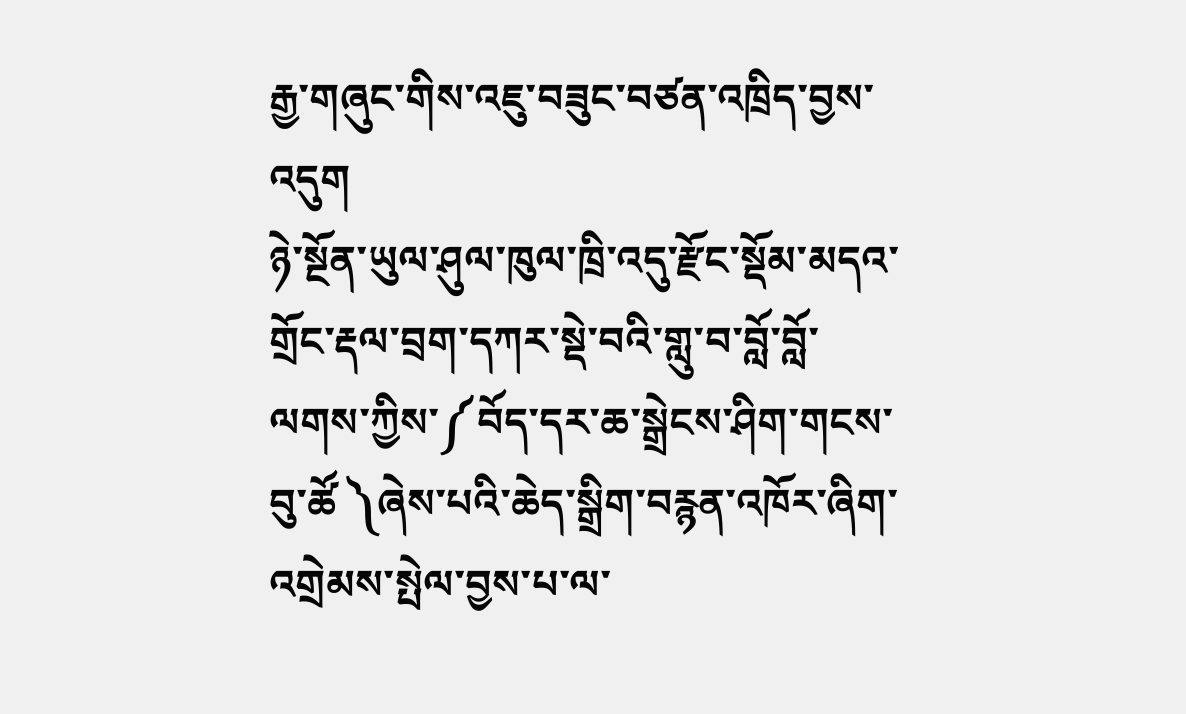རྒྱ་གཞུང་གིས་འཇུ་བཟུང་བཙན་འཁྲིད་བྱས་འདུག
ཉེ་སྔོན་ཡུལ་ཤུལ་ཁུལ་ཁྲི་འདུ་རྫོང་སྡོམ་མདའ་གྲོང་རྡལ་བྲག་དཀར་སྡེ་བའི་གླུ་བ་བློ་བློ་ལགས་ཀྱིས་༼བོད་དར་ཆ་སྒྲེངས་ཤིག་གངས་བུ་ཚོ ༽ཞེས་པའི་ཆེད་སྒྲིག་བརྙན་འཁོར་ཞིག་འགྲེམས་སྤེལ་བྱས་པ་ལ་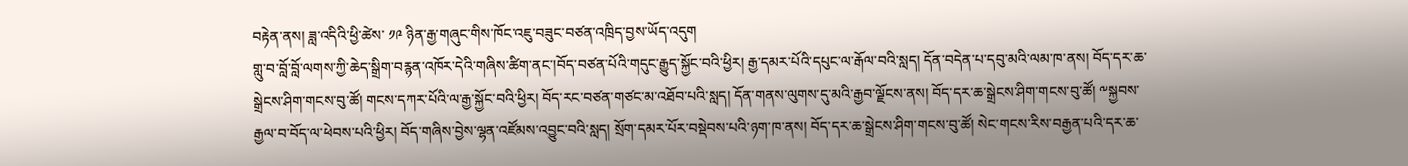བརྟེན་ནས། ཟླ་འདིའི་ཕྱི་ཚེས་ ༡༩ ཉིན་རྒྱ་གཞུང་གིས་ཁོང་འཇུ་བཟུང་བཙན་འཁྲིད་བྱས་ཡོད་འདུག
གླུ་བ་བློ་བློ་ལགས་ཀྱི་ཆེད་སྒྲིག་བརྙན་འཁོར་དེའི་གཞིས་ཚིག་ནང་།བོད་བཙན་པོའི་གདུང་རྒྱུད་སྐྱོང་བའི་ཕྱིར། རྒྱ་དམར་པོའི་དཔུང་ལ་རྒོལ་བའི་སླད། དོན་བདེན་པ་དབུ་མའི་ལམ་ཁ་ནས། བོད་དར་ཆ་སྒྲེངས་ཤིག་གངས་བུ་ཚོ། གངས་དཀར་པོའི་ལ་རྒྱ་སྐྱོང་བའི་ཕྱིར། བོད་རང་བཙན་གཙང་མ་འཐོབ་པའི་སླད། དོན་གནས་ལུགས་དུ་མའི་རྒྱབ་ལྗོངས་ནས། བོད་དར་ཆ་སྒྲེངས་ཤིག་གངས་བུ་ཚོ། ༸སྐྱབས་རྒྱལ་བ་བོད་ལ་ཕེབས་པའི་ཕྱིར། བོད་གཞིས་བྱེས་ལྷན་འཛོམས་འབྱུང་བའི་སླད། སྲོག་དམར་པོར་བསྡེབས་པའི་ཉག་ཁ་ནས། བོད་དར་ཆ་སྒྲེངས་ཤིག་གངས་བུ་ཚོ། སེང་གངས་རིས་བརྒྱན་པའི་དར་ཆ་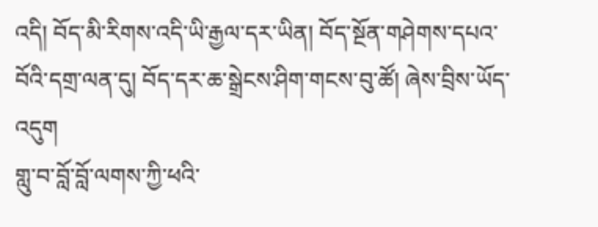འདི། བོད་མི་རིགས་འདི་ཡི་རྒྱལ་དར་ཡིན། བོད་སྔོན་གཤེགས་དཔའ་བོའི་དགྲ་ལན་དུ། བོད་དར་ཆ་སྒྲེངས་ཤིག་གངས་བུ་ཚོ། ཞེས་བྲིས་ཡོད་འདུག
གླུ་བ་བློ་བློ་ལགས་ཀྱི་ཕའི་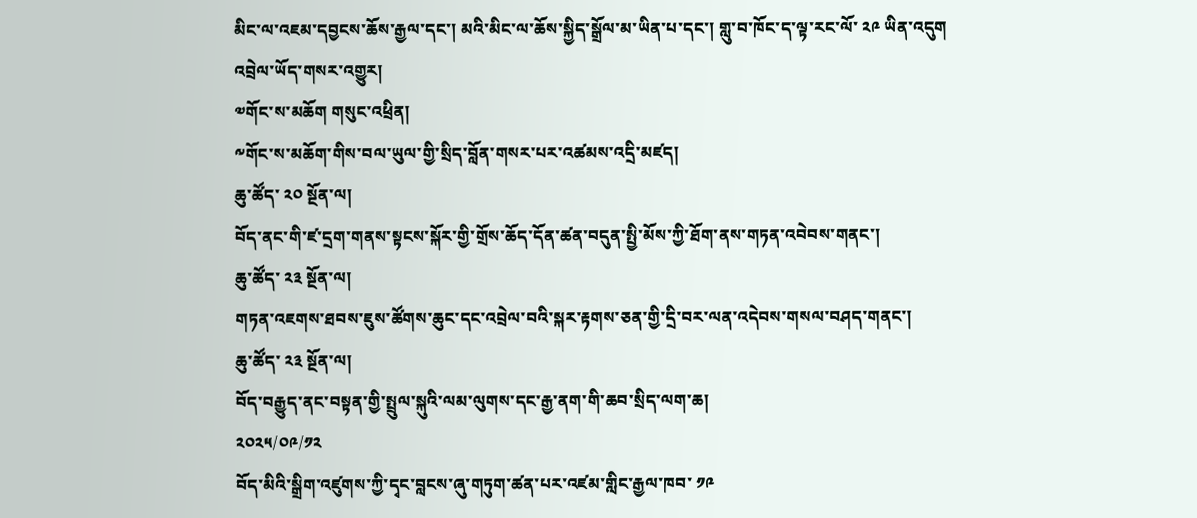མིང་ལ་འཇམ་དབྱངས་ཆོས་རྒྱལ་དང་། མའི་མིང་ལ་ཆོས་སྐྱིད་སྒྲོལ་མ་ཡིན་པ་དང་། གླུ་བ་ཁོང་ད་ལྟ་རང་ལོ་ ༢༩ ཡིན་འདུག
འབྲེལ་ཡོད་གསར་འགྱུར།
༧གོང་ས་མཆོག གསུང་འཕྲིན།
༸གོང་ས་མཆོག་གིས་བལ་ཡུལ་གྱི་སྲིད་བློན་གསར་པར་འཚམས་འདྲི་མཛད།
ཆུ་ཚོད་ ༢༠ སྔོན་ལ།
བོད་ནང་གི་ཛ་དྲག་གནས་སྟངས་སྐོར་གྱི་གྲོས་ཆོད་དོན་ཚན་བདུན་སྤྱི་མོས་ཀྱི་ཐོག་ནས་གཏན་འབེབས་གནང་།
ཆུ་ཚོད་ ༢༣ སྔོན་ལ།
གཏན་འཇགས་ཐབས་ཇུས་ཚོགས་ཆུང་དང་འབྲེལ་བའི་སྐར་རྟགས་ཅན་གྱི་དྲི་བར་ལན་འདེབས་གསལ་བཤད་གནང་།
ཆུ་ཚོད་ ༢༣ སྔོན་ལ།
བོད་བརྒྱུད་ནང་བསྟན་གྱི་སྤྲུལ་སྐུའི་ལམ་ལུགས་དང་རྒྱ་ནག་གི་ཆབ་སྲིད་ལག་ཆ།
༢༠༢༥/༠༩/༡༢
བོད་མིའི་སྒྲིག་འཛུགས་ཀྱི་དྭང་བླངས་ཞུ་གཏུག་ཚན་པར་འཛམ་གླིང་རྒྱལ་ཁབ་ ༡༩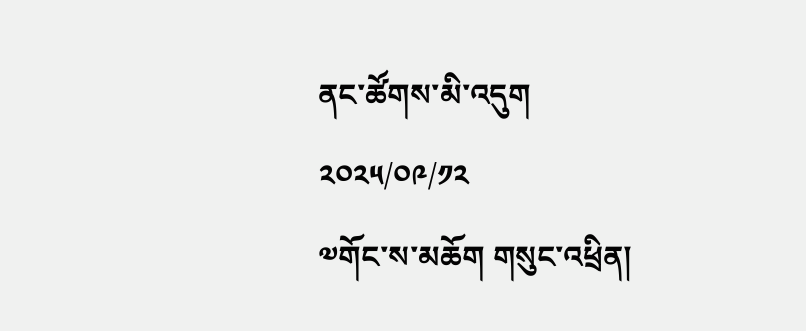ནང་ཚོགས་མི་འདུག
༢༠༢༥/༠༩/༡༢
༧གོང་ས་མཆོག གསུང་འཕྲིན།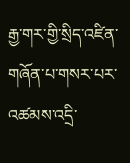རྒྱ་གར་གྱི་སྲིད་འཛིན་གཞོན་པ་གསར་པར་འཚམས་འདྲི་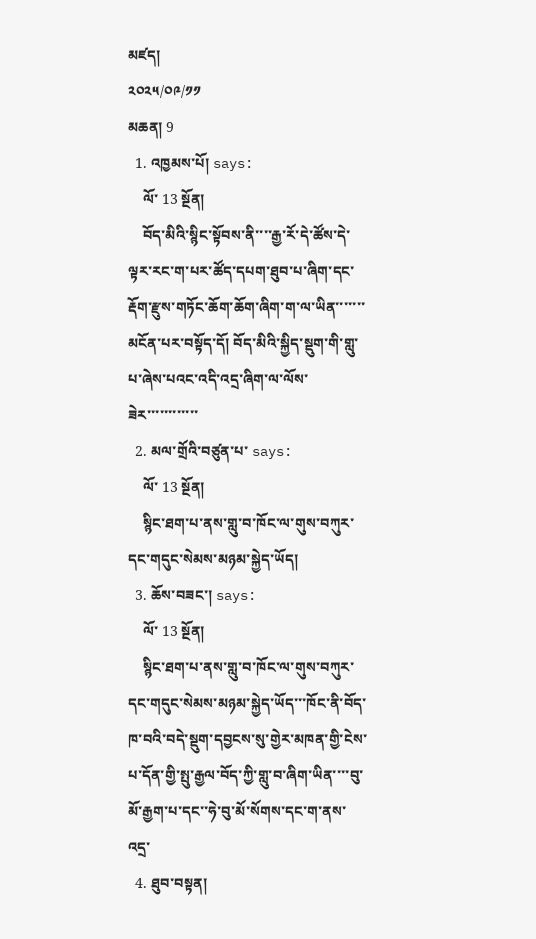མཛད།
༢༠༢༥/༠༩/༡༡
མཆན། 9
  1. འཁྱམས་པོ། says:
    ལོ་ 13 སྔོན།
    བོད་མིའི་སྙིང་སྟོབས་ནི་་་་རྒྱ་རོ་དེ་ཚོས་དེ་ལྟར་རང་ག་པར་ཚོད་དཔག་ཐུབ་པ་ཞིག་དང་རྡོག་རྫུས་གཏོང་ཆོག་ཆོག་ཞིག་ག་ལ་ཡིན་་་་་་་མངོན་པར་བསྟོད་དོ། བོད་མིའི་སྐྱིད་སྡུག་གི་གླུ་པ་ཞེས་པའང་འདི་འདྲ་ཞིག་ལ་ལོས་ཟེར་་་་་་་་་་་་
  2. མལ་གྲོའི་བཙུན་པ་ says:
    ལོ་ 13 སྔོན།
    སྙིང་ཐག་པ་ནས་གླུ་བ་ཁོང་ལ་གུས་བཀུར་དང་གདུང་སེམས་མཉམ་སྐྱེད་ཡོད།
  3. ཆོས་བཟང་། says:
    ལོ་ 13 སྔོན།
    སྙིང་ཐག་པ་ནས་གླུ་བ་ཁོང་ལ་གུས་བཀུར་དང་གདུང་སེམས་མཉམ་སྐྱེད་ཡོད་་་ཁོང་ནི་བོད་ཁ་བའི་བདེ་སྡུག་དབྱངས་སུ་གྱེར་མཁན་གྱི་ངེས་པ་དོན་གྱི་སྤུ་རྒྱལ་བོད་ཀྱི་གླུ་བ་ཞིག་ཡིན་་་་བུ་མོ་རྒྱག་པ་དང་་ཧེ་བུ་མོ་སོགས་དང་ག་ནས་འདྲ་
  4. ཐུབ་བསྟན།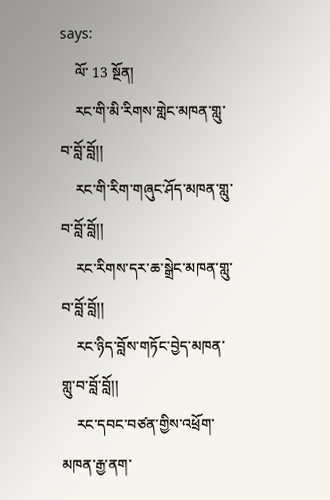says:
    ལོ་ 13 སྔོན།
    རང་གི་མི་རིགས་གླེང་མཁན་གླུ་བ་བློ་བློ།།
    རང་གི་རིག་གཞུང་ཤོད་མཁན་གླུ་བ་བློ་བློ།།
    རང་རིགས་དར་ཆ་སྒྲེང་མཁན་གླུ་བ་བློ་བློ།།
    རང་ཉིད་བློས་གཏོང་བྱེད་མཁན་གླུ་བ་བློ་བློ།།
    རང་དབང་བཙན་གྱིས་འཕྲོག་མཁན་རྒྱ་ནག་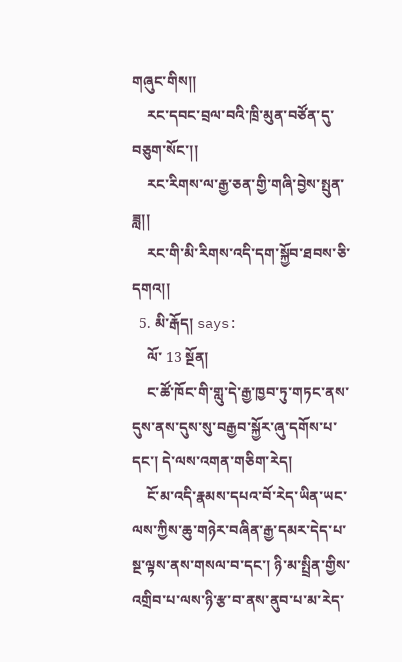གཞུང་གིས།།
    རང་དབང་བྲལ་བའི་ཁྲི་མུན་བཙོན་དུ་བཅུག་སོང་།།
    རང་རིགས་ལ་རྒྱ་ཅན་གྱི་གཞི་བྱེས་སྤུན་ཟླ།།
    རང་གི་མི་རིགས་འདི་དག་སྐྱོབ་ཐབས་ཅི་དགའ།།
  5. མི་རྒོད། says:
    ལོ་ 13 སྔོན།
    ང་ཚོ་ཁོང་གི་གླུ་དེ་རྒྱ་ཁྱབ་ཏུ་གཏང་ནས་དུས་ནས་དུས་སུ་བརྒྱབ་སྐྱོར་ཞུ་དགོས་པ་དང་། དེ་ལས་འགན་གཅིག་རེད།
    ངོ་མ་འདི་རྣམས་དཔའ་བོ་རེད་ཡིན་ཡང་ལས་ཀྱིས་ཆུ་གཉེར་བཞིན་རྒྱ་དམར་དེད་པ་སྔ་ལྟས་ནས་གསལ་བ་དང་། ཉི་མ་སྤྲིན་གྱིས་འགྲིབ་པ་ལས་ཉི་རྩ་བ་ནས་ནུབ་པ་མ་རེད་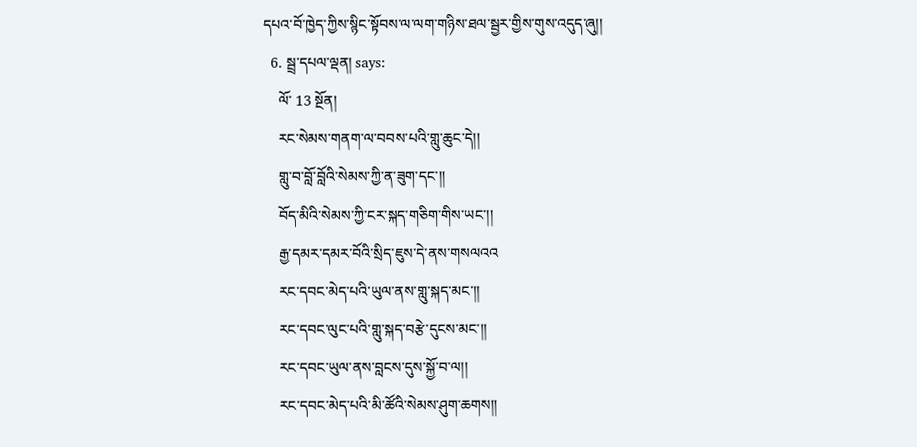དཔའ་བོ་ཁྱེད་ཀྱིས་སྙིང་སྟོབས་ལ་ལག་གཉིས་ཐལ་སྦྱར་གྱིས་གུས་འདུད་ཞུ།།
  6. སྦྲ་དཔལ་ལྡན། says:
    ལོ་ 13 སྔོན།
    རང་སེམས་གནག་ལ་བབས་པའི་གླུ་ཆུང་དེ།།
    གླུ་བ་བློ་བློའི་སེམས་ཀྱི་ན་ཟུག་དང་།།
    བོད་མིའི་སེམས་ཀྱི་ངར་སྐད་གཅིག་གིས་ཡང་།།
    རྒྱ་དམར་དམར་བོའི་སྲིད་ཇུས་དེ་ནས་གསལའའ
    རང་དབང་མེད་པའི་ཡུལ་ནས་གླུ་སྐད་མང་།།
    རང་དབང་ལུང་པའི་གླུ་སྐད་བརྩེ་དུངས་མང་།།
    རང་དབང་ཡུལ་ནས་བླངས་དུས་སྐྱོ་བ་ལ།།
    རང་དབང་མེད་པའི་མི་ཚོའི་སེམས་ཤུག་ཆགས།།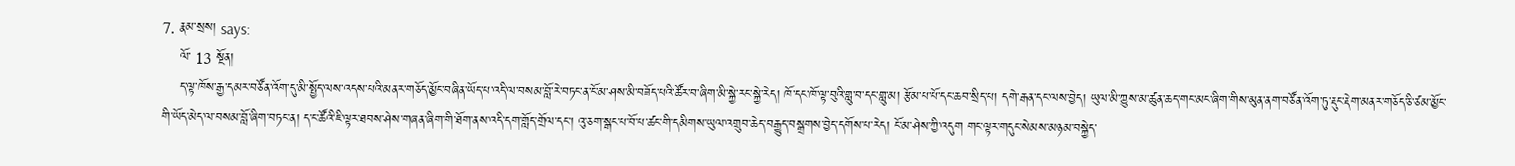7. རྣམ་སྲས། says:
    ལོ་ 13 སྔོན།
    ད་ལྟ་ཁོས་རྒྱ་དམར་བཙོན་འོག་དུ་མི་སྤྱོད་ལས་འདས་པའི་མནར་གཅོད་མྱོང་བཞིན་ཡོད་པ་འདི་ལ་བསམ་བློ་རེ་བཏང་ན་ངོ་མ་ཤས་མི་བཟོད་པའི་ཚོར་བ་ཞིག་མི་སྐྱེ་རང་སྐྱེ་རེད། ཁོ་དང་ཁོ་ལྟ་བུའི་གླུ་བ་དང་གླུ་མ། རྩོམ་པ་པོ་དང་ཆབ་སྲིད་པ། དགེ་རྒན་དང་ལས་བྱེད། ཡུལ་མི་ཀྱུས་མ་ཚུན་ཆད་གང་མང་ཞིག་གིས་མུན་ནག་བཙོན་འོག་ཏུ་རྡུང་རྡེག་མནར་གཅོད་ཅི་ཙམ་མྱོང་གི་ཡོད་མེད་ལ་བསམ་བློ་ཞིག་བཏང་ན། ད་ང་ཚོའི་ཇི་ལྟར་ཐབས་ཤེས་གཞན་ཞིག་གི་ཐོག་ནས་འདི་དག་གློད་གྲོལ་དང་། འུ་ཅག་སྒང་པ་བོ་པ་ཚང་གི་དམིགས་ཡུལ་འགྲུབ་ཆེད་བརྒྱུད་བསྒྲགས་བྱེད་དགོས་པ་རེད། ངོ་མ་ཤེས་ཀྱི་འདུག གང་ལྟར་གདུང་སེམས་མཉམ་བསྐྱེད་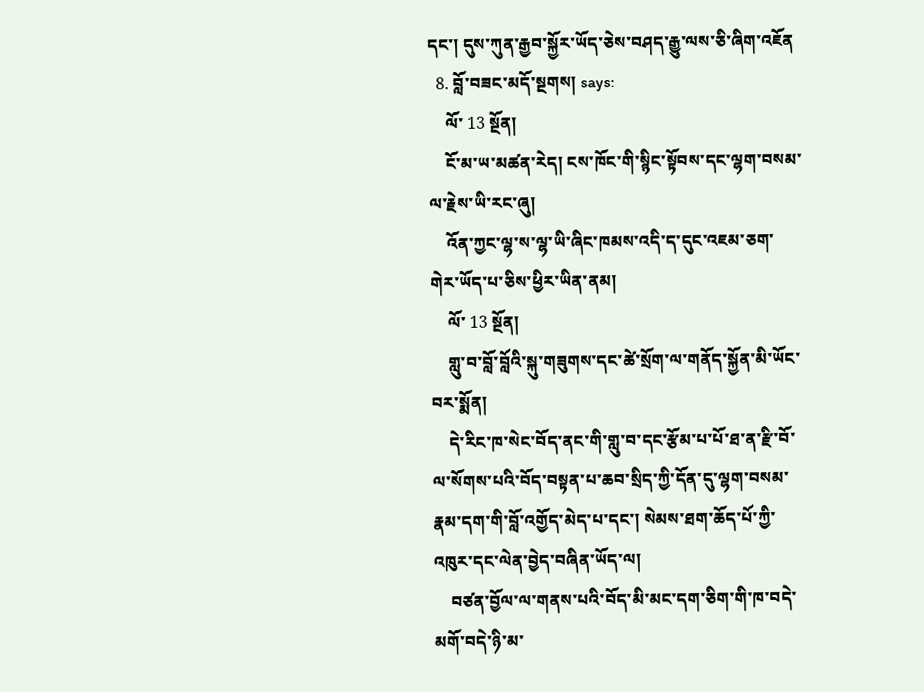དང་། དུས་ཀུན་རྒྱབ་སྐྱོར་ཡོད་ཅེས་བཤད་རྒྱུ་ལས་ཅི་ཞིག་འཇོན
  8. བློ་བཟང་མདོ་སྔགས། says:
    ལོ་ 13 སྔོན།
    ངོ་མ་ཡ་མཚན་རེད། ངས་ཁོང་གི་སྙིང་སྟོབས་དང་ལྷག་བསམ་ལ་རྗེས་ཡི་རང་ཞུ།
    འོན་ཀྱང་ལྷ་ས་ལྷ་ཡི་ཞིང་ཁམས་འདི་ད་དུང་འཇམ་ཅག་གེར་ཡོད་པ་ཅིས་ཕྱིར་ཡིན་ནམ།
    ལོ་ 13 སྔོན།
    གླུ་བ་བློ་བློའི་སྐུ་གཟུགས་དང་ཚེ་སྲོག་ལ་གནོད་སྐྱོན་མི་ཡོང་བར་སྨོན།
    དེ་རིང་ཁ་སེང་བོད་ནང་གི་གླུ་བ་དང་རྩོམ་པ་པོ་ཐ་ན་རྫི་བོ་ལ་སོགས་པའི་བོད་བསྟན་པ་ཆབ་སྲིད་ཀྱི་དོན་དུ་ལྷག་བསམ་རྣམ་དག་གི་བློ་འགྱོད་མེད་པ་དང་། སེམས་ཐག་ཆོད་པོ་ཀྱི་འཁུར་དང་ལེན་བྱེད་བཞིན་ཡོད་ལ།
    བཙན་བྱོལ་ལ་གནས་པའི་བོད་མི་མང་དག་ཅིག་གི་ཁ་བདེ་མགོ་བདེ་ཉི་མ་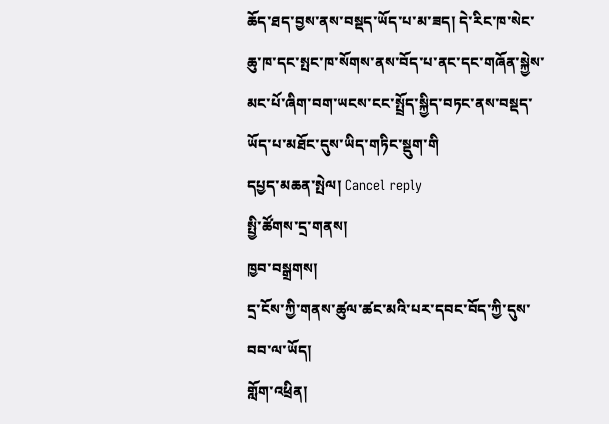ཆོད་ཐད་བྱས་ནས་བསྡད་ཡོད་པ་མ་ཟད། དེ་རིང་ཁ་སེང་ཆུ་ཁ་དང་སྤང་ཁ་སོགས་ནས་བོད་པ་ནང་དང་གཞོན་སྐྱེས་མང་པོ་ཞིག་བག་ཡངས་ངང་སྤྲོད་སྐྱིད་བཏང་ནས་བསྡད་ཡོད་པ་མཐོང་དུས་ཡིད་གཏིང་སྡུག་གི
དཔྱད་མཆན་སྤེལ། Cancel reply
སྤྱི་ཚོགས་དྲ་གནས།
ཁྱབ་བསྒྲགས།
དྲ་ངོས་ཀྱི་གནས་ཚུལ་ཚང་མའི་པར་དབང་བོད་ཀྱི་དུས་བབ་ལ་ཡོད།
གློག་འཕྲིན།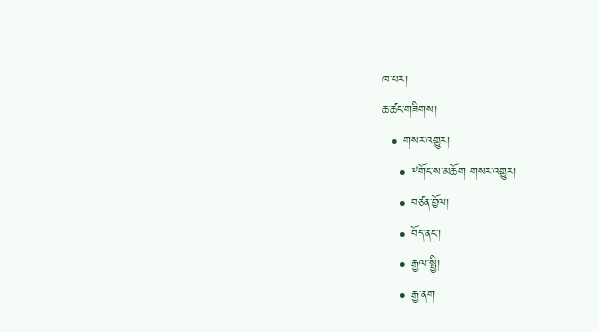ཁ་པར།
ཆ་ཚང་གཟིགས།
  • གསར་འགྱུར།
    • ༸གོང་ས་མཆོག གསར་འགྱུར།
    • བཙན་བྱོལ།
    • བོད་ནང་།
    • རྒྱལ་སྤྱི།
    • རྒྱ་ནག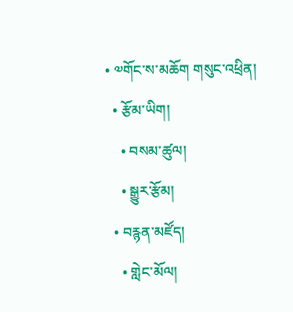• ༧གོང་ས་མཆོག གསུང་འཕྲིན།
  • རྩོམ་ཡིག།
    • བསམ་ཚུལ།
    • སྒྱུར་རྩོམ།
  • བརྙན་མཛོད།
    • གླེང་མོལ།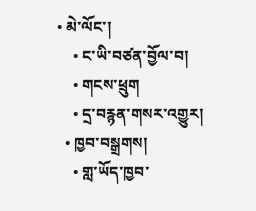• མེ་ལོང་།
    • ང་ཡི་བཙན་བྱོལ་བ།
    • གངས་ཕྲུག
    • དྲ་བརྙན་གསར་འགྱུར།
  • ཁྱབ་བསྒྲགས།
    • གླ་ཡོད་ཁྱབ་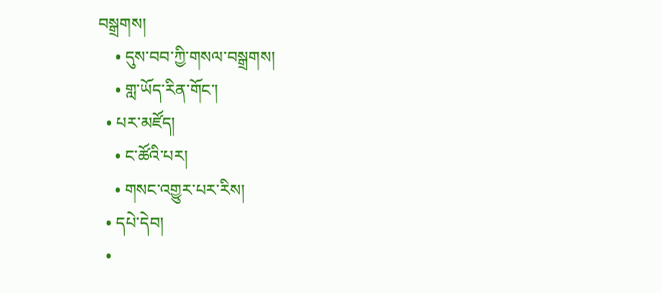བསྒྲགས།
    • དུས་བབ་ཀྱི་གསལ་བསྒྲགས།
    • གླ་ཡོད་རིན་གོང་།
  • པར་མཛོད།
    • ང་ཚོའི་པར།
    • གསང་འགྱུར་པར་རིས།
  • དཔེ་དེབ།
  •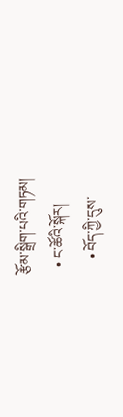རྩོམ་སྒྲིག་པའི་གཏམ།
  • ང་ཚོའི་སྐོར།
    • བོད་ཀྱི་དུས་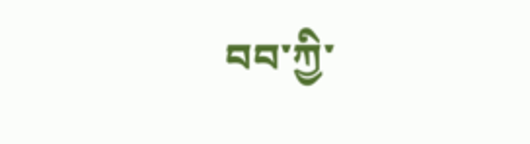བབ་ཀྱི་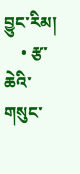བྱུང་རིམ།
    • རྩ་ཆེའི་གསུང་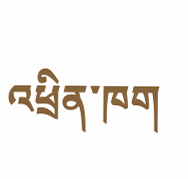འཕྲིན་ཁག